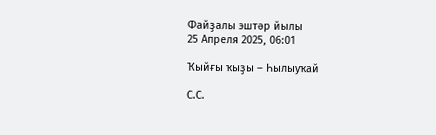Файҙалы эштәр йылы
25 Апреля 2025, 06:01

Ҡыйғы ҡыҙы – Һылыуҡай

С.С.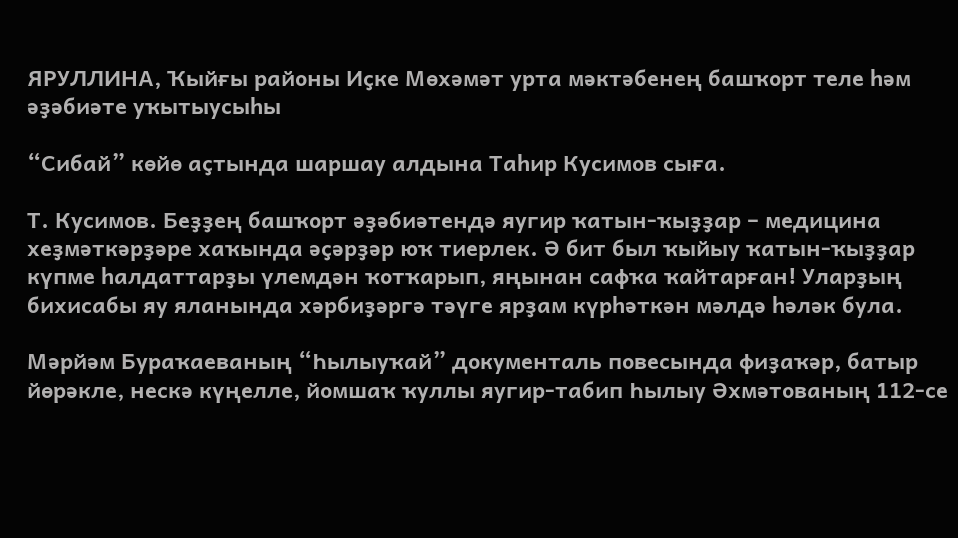ЯРУЛЛИНА, Ҡыйғы районы Иҫке Мөхәмәт урта мәктәбенең башҡорт теле һәм әҙәбиәте уҡытыусыһы

“Сибай” көйө аҫтында шаршау алдына Таһир Кусимов сыға.

Т. Кусимов. Беҙҙең башҡорт әҙәбиәтендә яугир ҡатын-ҡыҙҙар – медицина хеҙмәткәрҙәре хаҡында әҫәрҙәр юҡ тиерлек. Ә бит был ҡыйыу ҡатын-ҡыҙҙар күпме һалдаттарҙы үлемдән ҡотҡарып, яңынан сафҡа ҡайтарған! Уларҙың бихисабы яу яланында хәрбиҙәргә тәүге ярҙам күрһәткән мәлдә һәләк була.

Мәрйәм Бураҡаеваның “Һылыуҡай” документаль повесында фиҙаҡәр, батыр йөрәкле, нескә күңелле, йомшаҡ ҡуллы яугир-табип Һылыу Әхмәтованың 112-се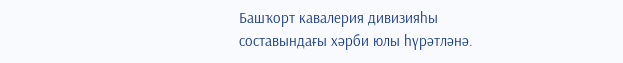Башҡорт кавалерия дивизияһы составындағы хәрби юлы һүрәтләнә.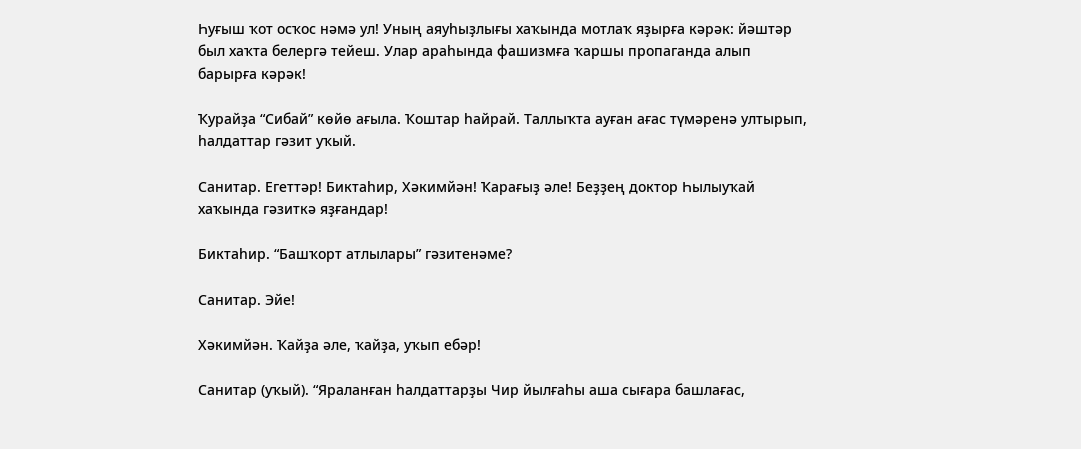Һуғыш ҡот осҡос нәмә ул! Уның аяуһыҙлығы хаҡында мотлаҡ яҙырға кәрәк: йәштәр был хаҡта белергә тейеш. Улар араһында фашизмға ҡаршы пропаганда алып барырға кәрәк!

Ҡурайҙа “Сибай” көйө ағыла. Ҡоштар һайрай. Таллыҡта ауған ағас түмәренә ултырып, һалдаттар гәзит уҡый.

Санитар. Егеттәр! Биктаһир, Хәкимйән! Ҡарағыҙ әле! Беҙҙең доктор Һылыуҡай хаҡында гәзиткә яҙғандар!

Биктаһир. “Башҡорт атлылары” гәзитенәме?

Санитар. Эйе!

Хәкимйән. Ҡайҙа әле, ҡайҙа, уҡып ебәр!

Санитар (уҡый). “Яраланған һалдаттарҙы Чир йылғаһы аша сығара башлағас,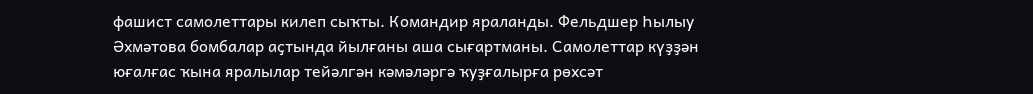фашист самолеттары килеп сыҡты. Командир яраланды. Фельдшер Һылыу Әхмәтова бомбалар аҫтында йылғаны аша сығартманы. Самолеттар күҙҙән юғалғас ҡына яралылар тейәлгән кәмәләргә ҡуҙғалырға рөхсәт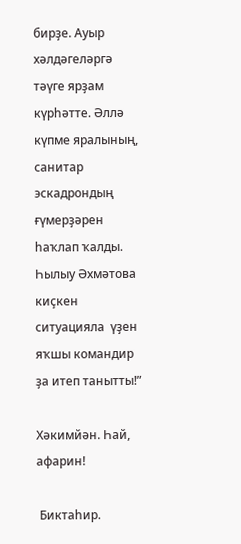бирҙе. Ауыр хәлдәгеләргә тәүге ярҙам күрһәтте. Әллә күпме яралының, санитар эскадрондың ғүмерҙәрен һаҡлап ҡалды. Һылыу Әхмәтова киҫкен ситуацияла  үҙен яҡшы командир ҙа итеп танытты!”

Хәкимйән. Һай, афарин!

 Биктаһир.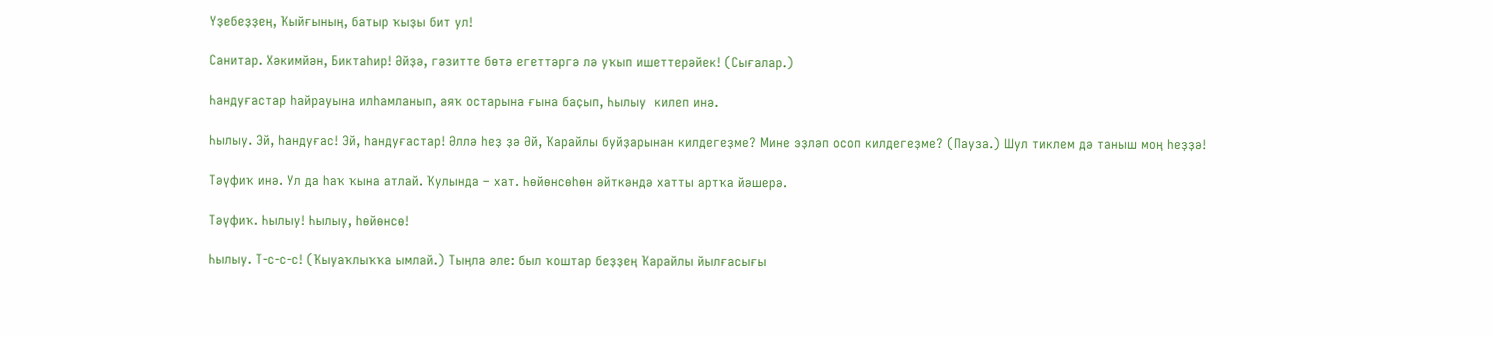Үҙебеҙҙең, Ҡыйғының, батыр ҡыҙы бит ул!

Санитар. Хәкимйән, Биктаһир! Әйҙә, гәзитте бөтә егеттәргә лә уҡып ишеттерәйек! (Сығалар.)

Һандуғастар һайрауына илһамланып, аяҡ остарына ғына баҫып, Һылыу  килеп инә.

Һылыу. Эй, һандуғас! Эй, һандуғастар! Әллә һеҙ ҙә Әй, Ҡарайлы буйҙарынан килдегеҙме? Мине эҙләп осоп килдегеҙме? (Пауза.) Шул тиклем дә таныш моң һеҙҙә!

Тәүфиҡ инә. Ул да һаҡ ҡына атлай. Ҡулында – хат. Һөйөнсөһөн әйткәндә хатты артҡа йәшерә.

Тәүфиҡ. Һылыу! Һылыу, һөйөнсө!

Һылыу. Т-с-с-с! (Ҡыуаҡлыҡҡа ымлай.) Тыңла әле: был ҡоштар беҙҙең Ҡарайлы йылғасығы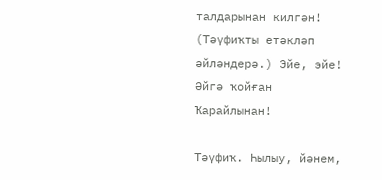талдарынан килгән! (Тәүфиҡты етәкләп әйләндерә.) Эйе, эйе! Әйгә ҡойған Ҡарайлынан!

Тәүфиҡ. Һылыу, йәнем,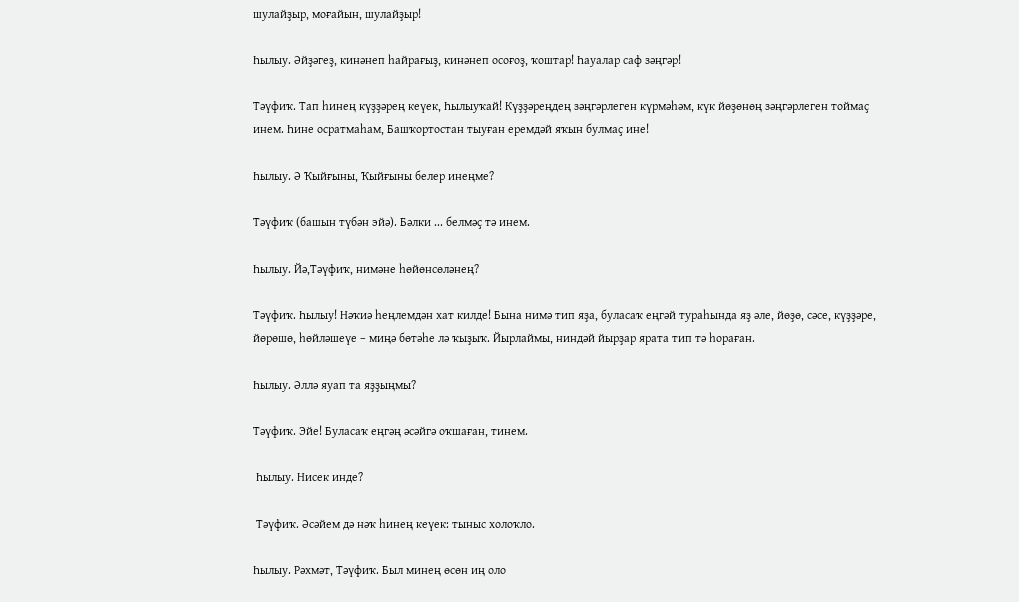шулайҙыр, моғайын, шулайҙыр!

Һылыу. Әйҙәгеҙ, кинәнеп һайрағыҙ, кинәнеп осоғоҙ, ҡоштар! Һауалар саф зәңгәр!

Тәүфиҡ. Тап һинең күҙҙәрең кеүек, Һылыуҡай! Күҙҙәреңдең зәңгәрлеген күрмәһәм, күк йөҙөнөң зәңгәрлеген тоймаҫ инем. Һине осратмаһам, Башҡортостан тыуған еремдәй яҡын булмаҫ ине!

Һылыу. Ә Ҡыйғыны, Ҡыйғыны белер инеңме?

Тәүфиҡ (башын түбән эйә). Бәлки ... белмәҫ тә инем.

Һылыу. Йә,Тәүфиҡ, нимәне һөйөнсөләнең?

Тәүфиҡ. Һылыу! Нәҡиә һеңлемдән хат килде! Бына нимә тип яҙа, буласаҡ еңгәй тураһында яҙ әле, йөҙө, сәсе, күҙҙәре, йөрөшө, һөйләшеүе – миңә бөтәһе лә ҡыҙыҡ. Йырлаймы, ниндәй йырҙар ярата тип тә һораған.

Һылыу. Әллә яуап та яҙҙыңмы?

Тәүфиҡ. Эйе! Буласаҡ еңгәң әсәйгә оҡшаған, тинем.

 Һылыу. Нисек инде?

 Тәүфиҡ. Әсәйем дә нәҡ һинең кеүек: тыныс холоҡло.

Һылыу. Рәхмәт, Тәүфиҡ. Был минең өсөн иң оло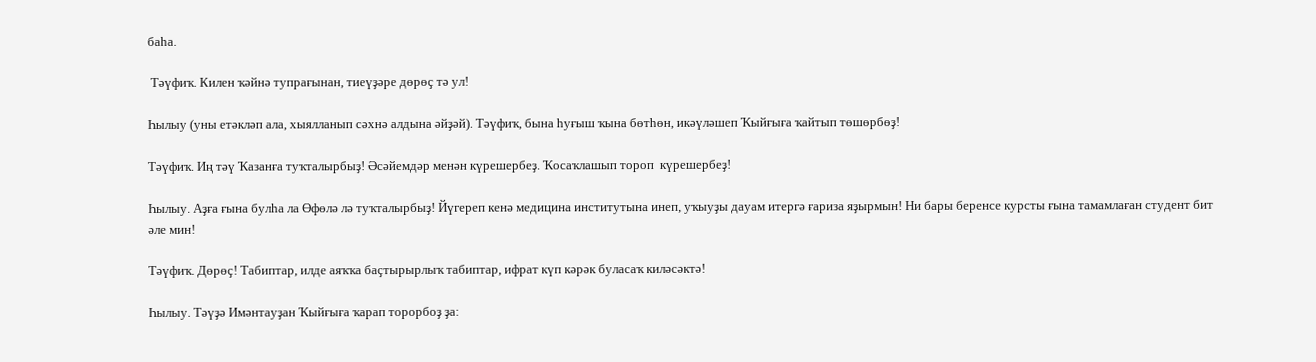баһа.

 Тәүфиҡ. Килен ҡәйнә тупрағынан, тиеүҙәре дөрөҫ тә ул!

Һылыу (уны етәкләп ала, хыялланып сәхнә алдына әйҙәй). Тәүфиҡ, бына һуғыш ҡына бөтһөн, икәүләшеп Ҡыйғыға ҡайтып төшөрбөҙ!

Тәүфиҡ. Иң тәү Ҡазанға туҡталырбыҙ! Әсәйемдәр менән күрешербеҙ. Ҡосаҡлашып тороп  күрешербеҙ!

Һылыу. Аҙға ғына булһа ла Өфөлә лә туҡталырбыҙ! Йүгереп кенә медицина институтына инеп, уҡыуҙы дауам итергә ғариза яҙырмын! Ни бары беренсе курсты ғына тамамлаған студент бит әле мин!

Тәүфиҡ. Дөрөҫ! Табиптар, илде аяҡҡа баҫтырырлыҡ табиптар, ифрат күп кәрәк буласаҡ киләсәктә!

Һылыу. Тәүҙә Имәнтауҙан Ҡыйғыға ҡарап торорбоҙ ҙа: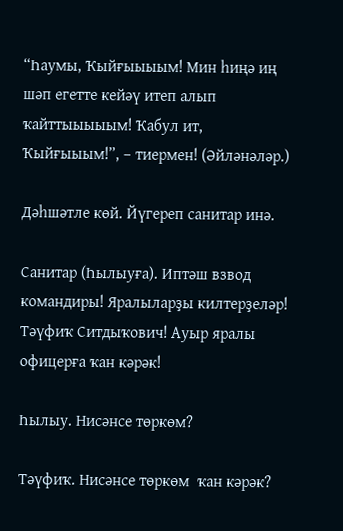“Һаумы, Ҡыйғыыыым! Мин һиңә иң шәп егетте кейәү итеп алып ҡайттыыыыым! Ҡабул ит, Ҡыйғыыым!”, – тиермен! (Әйләнәләр.)

Дәһшәтле көй. Йүгереп санитар инә.

Санитар (Һылыуға). Иптәш взвод командиры! Яралыларҙы килтерҙеләр! Тәүфиҡ Ситдыҡович! Ауыр яралы офицерға ҡан кәрәк!

Һылыу. Нисәнсе төркөм?

Тәүфиҡ. Нисәнсе төркөм  ҡан кәрәк?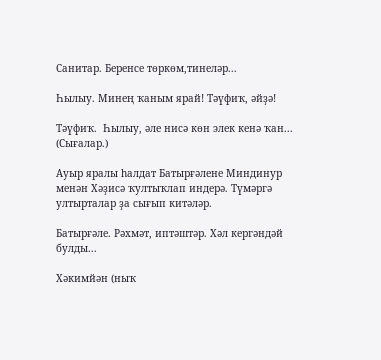Санитар. Беренсе төркөм,тинеләр...

Һылыу. Минең ҡаным ярай! Тәүфиҡ, әйҙә!

Тәүфиҡ.  Һылыу, әле нисә көн элек кенә ҡан... (Сығалар.)

Ауыр яралы һалдат Батырғәлене Миндинур менән Хәҙисә ҡултыҡлап индерә. Түмәргә ултырталар ҙа сығып китәләр.

Батырғәле. Рәхмәт, иптәштәр. Хәл кергәндәй булды...

Хәкимйән (ныҡ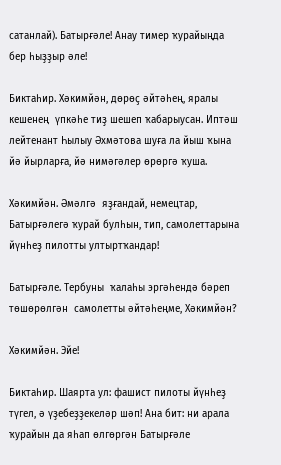сатанлай). Батырғәле! Анау тимер ҡурайыңда бер һыҙҙыр әле!

Биктаһир. Хәкимйән, дөрөҫ әйтәһең, яралы кешенең  үпкәһе тиҙ шешеп ҡабарыусан. Иптәш лейтенант Һылыу Әхмәтова шуға ла йыш ҡына  йә йырларға, йә нимәгәлер өрөргә ҡуша.

Хәкимйән. Әмәлгә  яҙғандай, немецтар, Батырғәлегә ҡурай булһын, тип, самолеттарына йүнһеҙ пилотты ултыртҡандар!

Батырғәле. Тербуны  ҡалаһы эргәһендә бәреп төшөрөлгән  самолетты әйтәһеңме, Хәкимйән?

Хәкимйән. Эйе!

Биктаһир. Шаярта ул: фашист пилоты йүнһеҙ түгел, ә үҙебеҙҙекеләр шәп! Ана бит: ни арала ҡурайын да яһап өлгөргән Батырғәле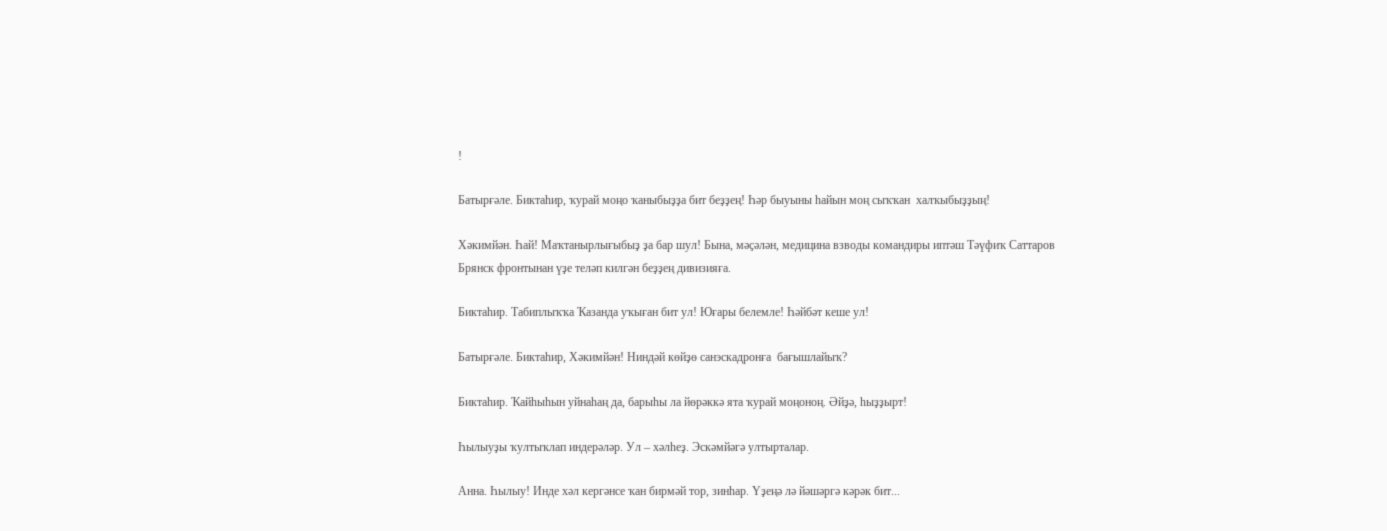!

Батырғәле. Биктаһир, ҡурай моңо ҡаныбыҙҙа бит беҙҙең! Һәр быуыны һайын моң сыҡҡан  халҡыбыҙҙың!

Хәкимйән. Һай! Маҡтанырлығыбыҙ ҙа бар шул! Бына, мәҫәлән, медицина взводы командиры иптәш Тәүфиҡ Саттаров Брянск фронтынан үҙе теләп килгән беҙҙең дивизияға.

Биктаһир. Табиплыҡҡа Ҡазанда уҡыған бит ул! Юғары белемле! Һәйбәт кеше ул!

Батырғәле. Биктаһир, Хәкимйән! Ниндәй көйҙө санэскадронға  бағышлайыҡ?

Биктаһир. Ҡайһыһын уйнаһаң да, барыһы ла йөрәккә ята ҡурай моңоноң. Әйҙә, һыҙҙырт!

Һылыуҙы ҡултыҡлап индерәләр. Ул – хәлһеҙ. Эскәмйәгә ултырталар.

Анна. Һылыу! Инде хәл кергәнсе ҡан бирмәй тор, зинһар. Үҙеңә лә йәшәргә кәрәк бит...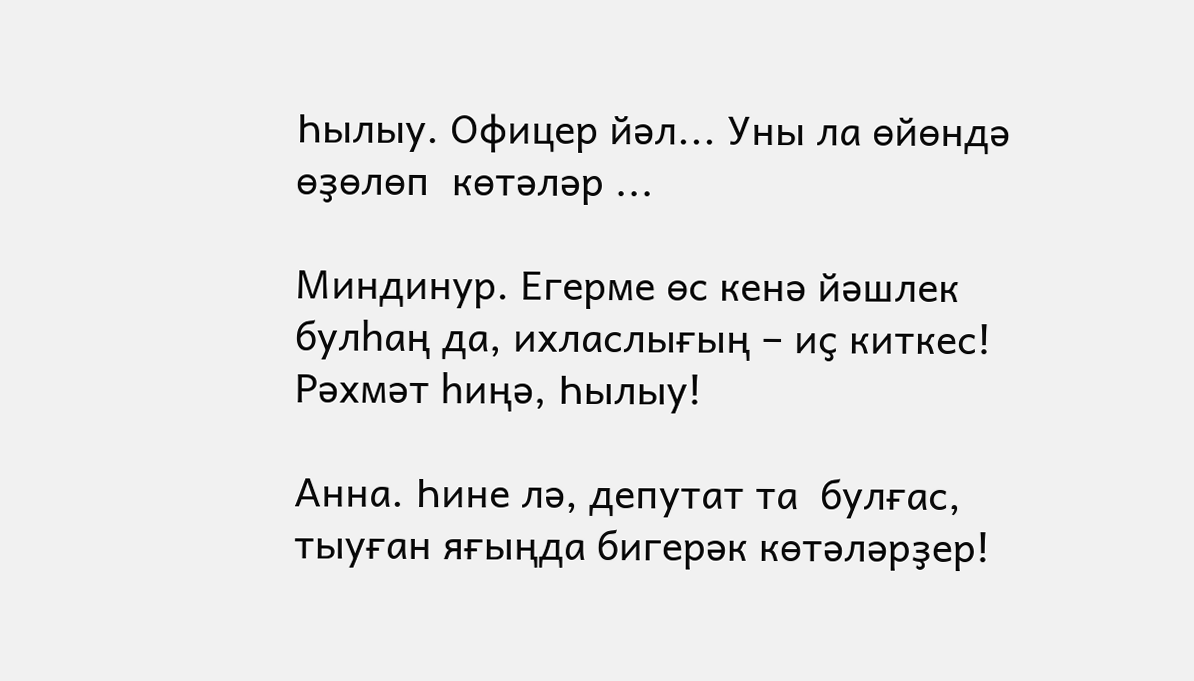Һылыу. Офицер йәл... Уны ла өйөндә өҙөлөп  көтәләр ...

Миндинур. Егерме өс кенә йәшлек булһаң да, ихласлығың – иҫ киткес! Рәхмәт һиңә, Һылыу!

Анна. Һине лә, депутат та  булғас, тыуған яғыңда бигерәк көтәләрҙер!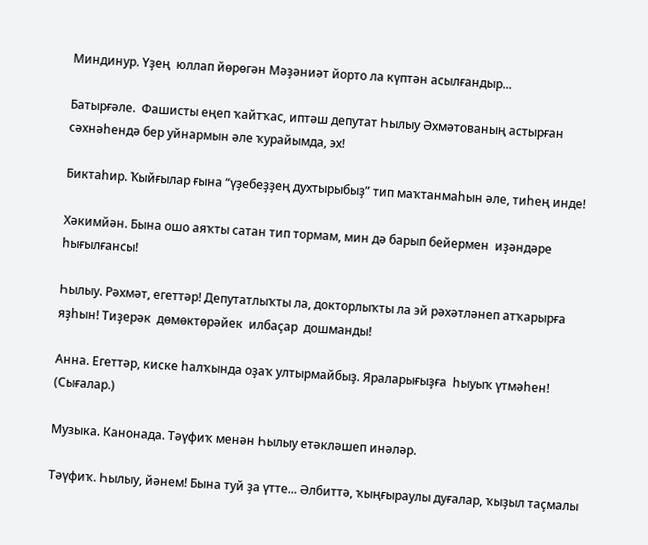Миндинур. Үҙең  юллап йөрөгән Мәҙәниәт йорто ла күптән асылғандыр...

Батырғәле.  Фашисты еңеп ҡайтҡас, иптәш депутат Һылыу Әхмәтованың астырған сәхнәһендә бер уйнармын әле ҡурайымда, эх!

Биктаһир. Ҡыйғылар ғына “үҙебеҙҙең духтырыбыҙ” тип маҡтанмаһын әле, тиһең инде!

Хәкимйән. Бына ошо аяҡты сатан тип тормам, мин дә барып бейермен  иҙәндәре һығылғансы!

Һылыу. Рәхмәт, егеттәр! Депутатлыҡты ла, докторлыҡты ла эй рәхәтләнеп атҡарырға яҙһын! Тиҙерәк  дөмөктөрәйек  илбаҫар  дошманды!

Анна. Егеттәр, киске һалҡында оҙаҡ ултырмайбыҙ. Яраларығыҙға  һыуыҡ үтмәһен! (Сығалар.)

Музыка. Канонада. Тәүфиҡ менән Һылыу етәкләшеп инәләр.

Тәүфиҡ. Һылыу, йәнем! Бына туй ҙа үтте... Әлбиттә, ҡыңғыраулы дуғалар, ҡыҙыл таҫмалы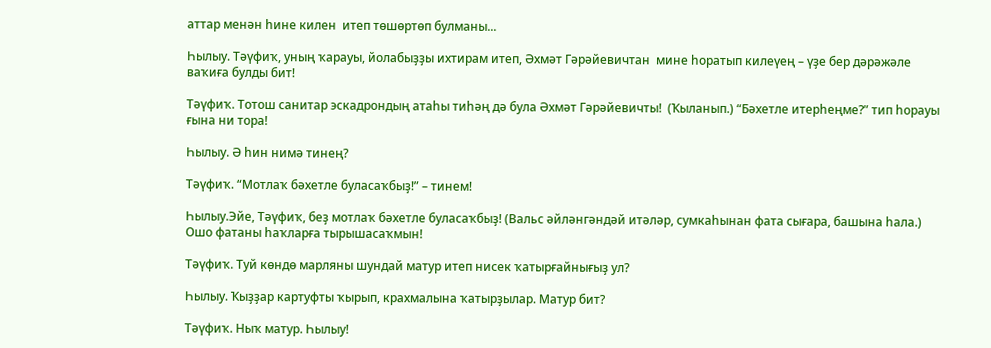аттар менән һине килен  итеп төшөртөп булманы...

Һылыу. Тәүфиҡ, уның ҡарауы, йолабыҙҙы ихтирам итеп, Әхмәт Гәрәйевичтан  мине һоратып килеүең – үҙе бер дәрәжәле ваҡиға булды бит!

Тәүфиҡ. Тотош санитар эскадрондың атаһы тиһәң дә була Әхмәт Гәрәйевичты!  (Ҡыланып.) “Бәхетле итерһеңме?” тип һорауы ғына ни тора!

Һылыу. Ә һин нимә тинең?

Тәүфиҡ. “Мотлаҡ бәхетле буласаҡбыҙ!” – тинем!

Һылыу.Эйе, Тәүфиҡ, беҙ мотлаҡ бәхетле буласаҡбыҙ! (Вальс әйләнгәндәй итәләр, сумкаһынан фата сығара, башына һала.) Ошо фатаны һаҡларға тырышасаҡмын!

Тәүфиҡ. Туй көндө марляны шундай матур итеп нисек ҡатырғайнығыҙ ул?

Һылыу. Ҡыҙҙар картуфты ҡырып, крахмалына ҡатырҙылар. Матур бит?

Тәүфиҡ. Ныҡ матур. Һылыу!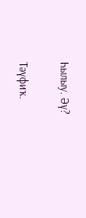Һылыу. Әү?

Тәүфиҡ.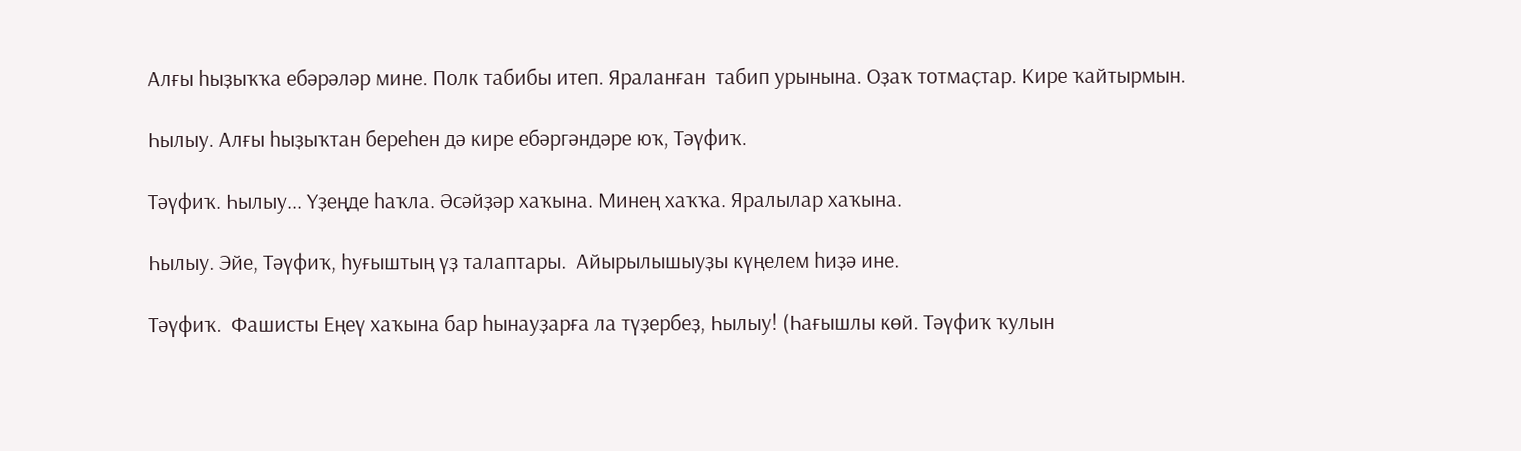Алғы һыҙыҡҡа ебәрәләр мине. Полк табибы итеп. Яраланған  табип урынына. Оҙаҡ тотмаҫтар. Кире ҡайтырмын.

Һылыу. Алғы һыҙыҡтан береһен дә кире ебәргәндәре юҡ, Тәүфиҡ.

Тәүфиҡ. Һылыу... Үҙеңде һаҡла. Әсәйҙәр хаҡына. Минең хаҡҡа. Яралылар хаҡына.

Һылыу. Эйе, Тәүфиҡ, һуғыштың үҙ талаптары.  Айырылышыуҙы күңелем һиҙә ине.

Тәүфиҡ.  Фашисты Еңеү хаҡына бар һынауҙарға ла түҙербеҙ, Һылыу! (Һағышлы көй. Тәүфиҡ ҡулын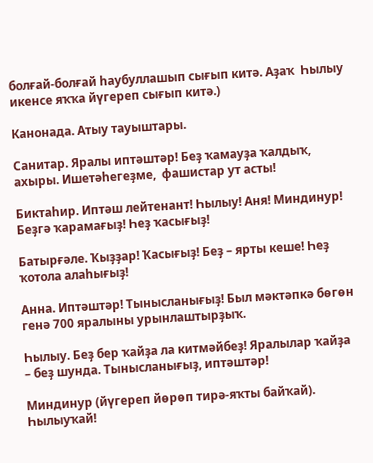болғай-болғай һаубуллашып сығып китә. Аҙаҡ  Һылыу  икенсе яҡҡа йүгереп сығып китә.)

Канонада. Атыу тауыштары.

Санитар. Яралы иптәштәр! Беҙ ҡамауҙа ҡалдыҡ, ахыры. Ишетәһегеҙме,  фашистар ут асты!

Биктаһир. Иптәш лейтенант! Һылыу! Аня! Миндинур! Беҙгә ҡарамағыҙ! Һеҙ ҡасығыҙ!

Батырғәле. Ҡыҙҙар! Ҡасығыҙ! Беҙ – ярты кеше! Һеҙ ҡотола алаһығыҙ!

Анна. Иптәштәр! Тынысланығыҙ! Был мәктәпкә бөгөн генә 700 яралыны урынлаштырҙыҡ.

Һылыу. Беҙ бер ҡайҙа ла китмәйбеҙ! Яралылар ҡайҙа – беҙ шунда. Тынысланығыҙ, иптәштәр!

Миндинур (йүгереп йөрөп тирә-яҡты байҡай). Һылыуҡай!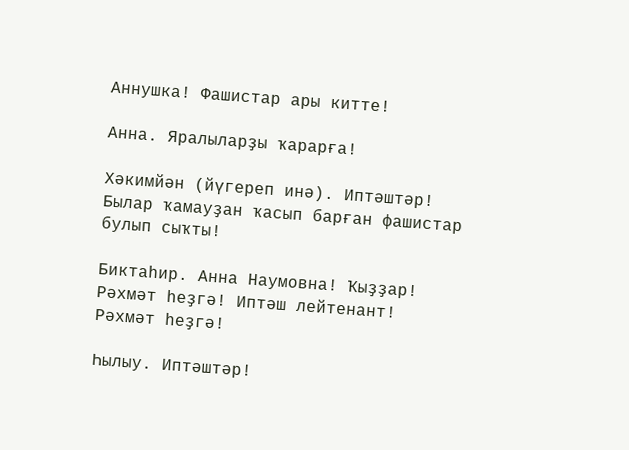Аннушка! Фашистар ары китте!

Анна. Яралыларҙы ҡарарға!

Хәкимйән (йүгереп инә). Иптәштәр! Былар ҡамауҙан ҡасып барған фашистар булып сыҡты!

Биктаһир. Анна Наумовна! Ҡыҙҙар! Рәхмәт һеҙгә! Иптәш лейтенант! Рәхмәт һеҙгә!

Һылыу. Иптәштәр!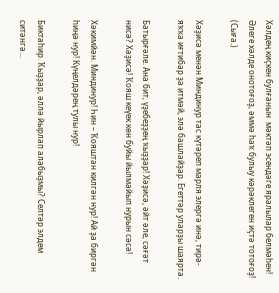Хәлдең киҫкен булғанын  мәктәп эсендәге яралылар белмәһен! Әлеге хәлде онотоғоҙ, әммә һаҡ булыу кәрәклеген иҫтә тотоғоҙ! (Сыға.)

Хәҙисә менән Миндинур тас күтәреп марля элергә инә, тирә-яҡҡа иғтибар ҙа итмәй, элә башлайҙар. Егеттәр уларҙы шаярта.

Батырғәле. Ана бит, үҙебеҙҙең ҡыҙҙар! Хәҙисә, әйт әле, сәғәт нисә? Хәҙисә! Ҡояш кеүек көн буйы йылмайып нурын сәсә!

Хәкимйән. Миндинур! Һин – Ҡояштан килгән нур! Ай ҙа биргән һиңә нур! Күңелдәрең тулы нур!

Биктаһир. Ҡыҙҙар, әллә йырлап алабыҙмы? Селтәр элдем ситәнгә...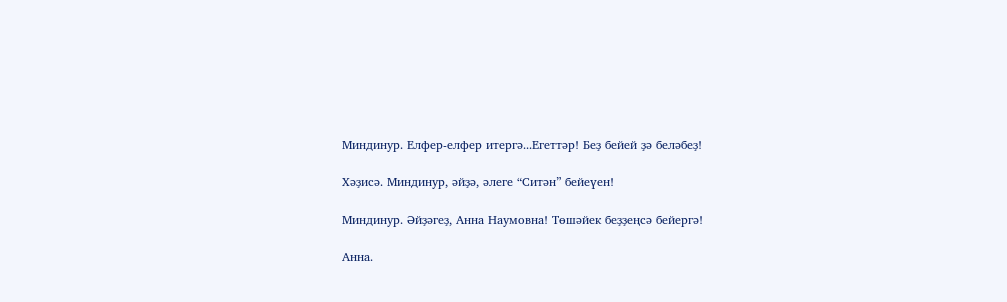Миндинур. Елфер-елфер итергә...Егеттәр! Беҙ бейей ҙә беләбеҙ!

Хәҙисә. Миндинур, әйҙә, әлеге “Ситән” бейеүен!

Миндинур. Әйҙәгеҙ, Анна Наумовна! Төшәйек беҙҙеңсә бейергә!

Анна.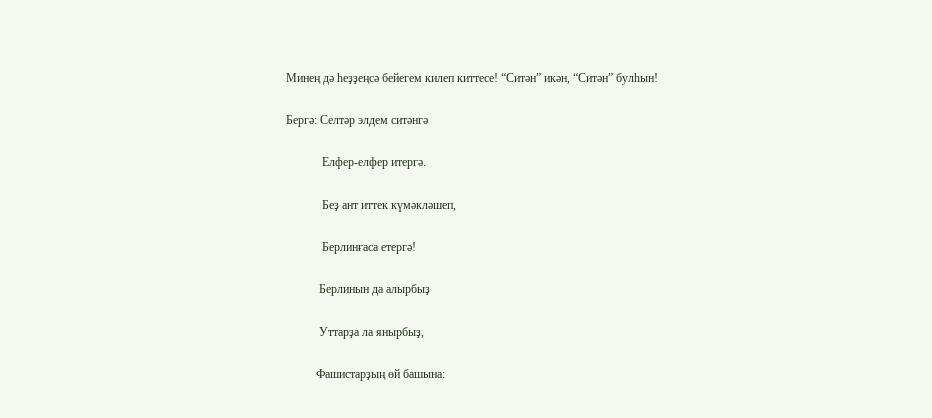Минең дә һеҙҙеңсә бейегем килеп киттесе! “Ситән” икән, “Ситән” булһын!

Бергә: Селтәр элдем ситәнгә

            Елфер-елфер итергә.

            Беҙ ант иттек күмәкләшеп,

            Берлинғаса етергә!

           Берлинын да алырбыҙ

           Уттарҙа ла янырбыҙ,

          Фашистарҙың өй башына: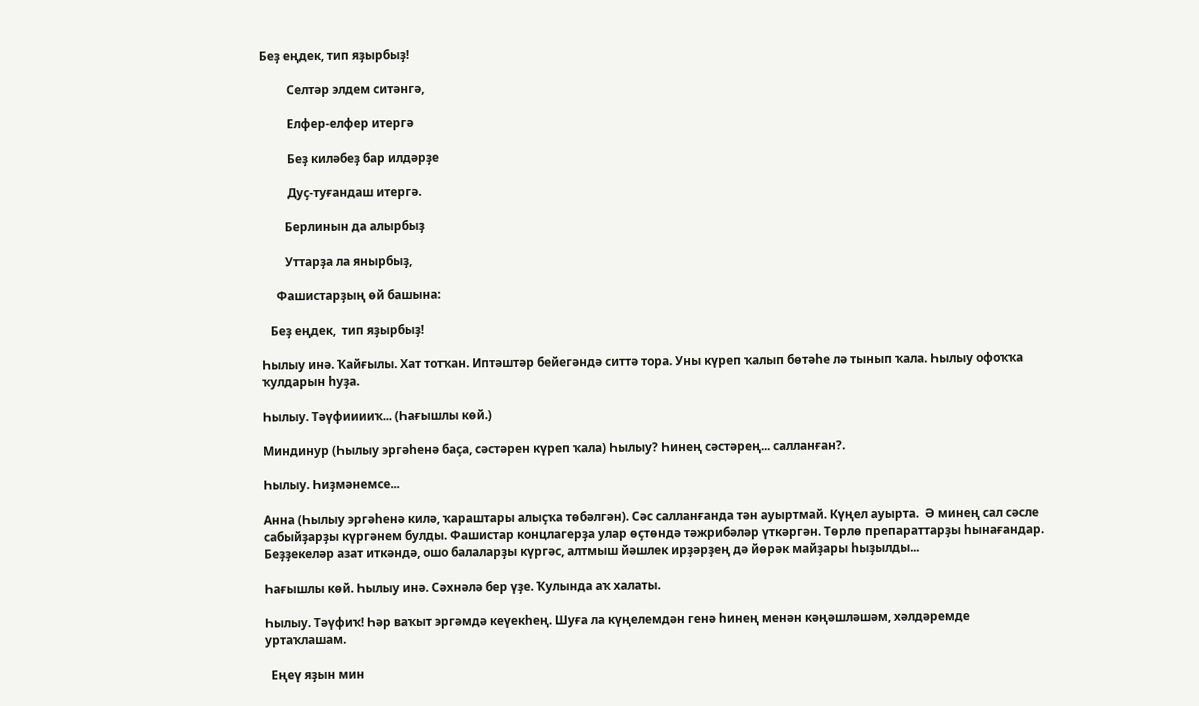Беҙ еңдек, тип яҙырбыҙ!

         Селтәр элдем ситәнгә,

         Елфер-елфер итергә

         Беҙ киләбеҙ бар илдәрҙе

         Дуҫ-туғандаш итергә.

        Берлинын да алырбыҙ

        Уттарҙа ла янырбыҙ,

     Фашистарҙың өй башына:

   Беҙ еңдек,  тип яҙырбыҙ!

Һылыу инә. Ҡайғылы. Хат тотҡан. Иптәштәр бейегәндә ситтә тора. Уны күреп ҡалып бөтәһе лә тынып ҡала. Һылыу офоҡҡа ҡулдарын һуҙа.

Һылыу. Тәүфииииҡ... (Һағышлы көй.)

Миндинур (Һылыу эргәһенә баҫа, сәстәрен күреп ҡала) Һылыу? Һинең сәстәрең... салланған?.

Һылыу. Һиҙмәнемсе...

Анна (Һылыу эргәһенә килә, ҡараштары алыҫҡа төбәлгән). Сәс салланғанда тән ауыртмай. Күңел ауырта.  Ә минең сал сәсле сабыйҙарҙы күргәнем булды. Фашистар концлагерҙа улар өҫтөндә тәжрибәләр үткәргән. Төрлө препараттарҙы һынағандар. Беҙҙекеләр азат иткәндә, ошо балаларҙы күргәс, алтмыш йәшлек ирҙәрҙең дә йөрәк майҙары һыҙылды...

Һағышлы көй. Һылыу инә. Сәхнәлә бер үҙе. Ҡулында аҡ халаты.

Һылыу. Тәүфиҡ! Һәр ваҡыт эргәмдә кеүекһең. Шуға ла күңелемдән генә һинең менән кәңәшләшәм, хәлдәремде уртаҡлашам.

  Еңеү яҙын мин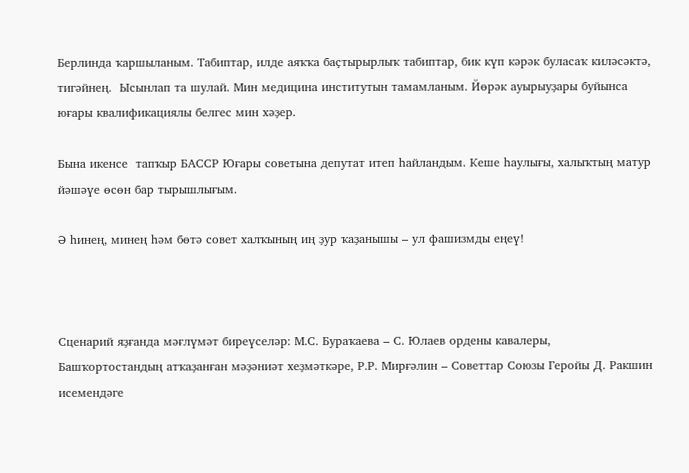Берлинда ҡаршыланым. Табиптар, илде аяҡҡа баҫтырырлыҡ табиптар, бик күп кәрәк буласаҡ киләсәктә, тигәйнең.  Ысынлап та шулай. Мин медицина институтын тамамланым. Йөрәк ауырыуҙары буйынса юғары квалификациялы белгес мин хәҙер.

Бына икенсе  тапҡыр БАССР Юғары советына депутат итеп һайландым. Кеше һаулығы, халыҡтың матур йәшәүе өсөн бар тырышлығым.

Ә һинең, минең һәм бөтә совет халҡының иң ҙур ҡаҙанышы – ул фашизмды еңеү!



Сценарий яҙғанда мәғлүмәт биреүселәр: М.С. Бураҡаева – С. Юлаев ордены кавалеры, Башҡортостандың атҡаҙанған мәҙәниәт хеҙмәткәре, Р.Р. Мирғәлин – Советтар Союзы Геройы Д. Ракшин исемендәге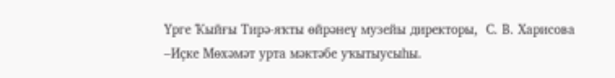Үрге Ҡыйғы Тирә-яҡты өйрәнеү музейы директоры,  С. В. Харисова –Иҫке Мөхәмәт урта мәктәбе уҡытыусыһы.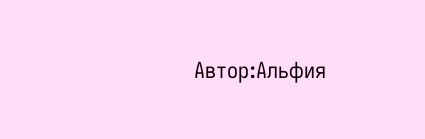Автор:Альфия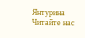Янтурина
Читайте нас